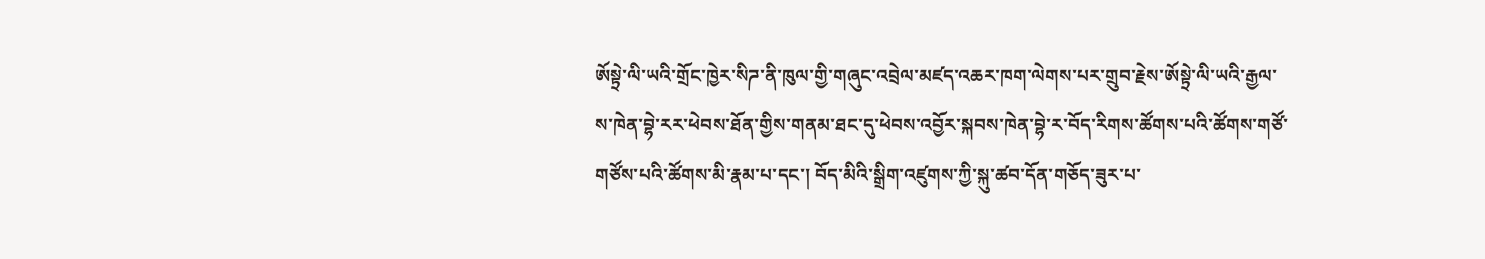ཨོསྟྲེ་ལི་ཡའི་གྲོང་ཁྱེར་སིཌ་ནི་ཁུལ་གྱི་གཞུང་འབྲེལ་མཛད་འཆར་ཁག་ལེགས་པར་གྲུབ་རྗེས་ཨོསྟྲེ་ལི་ཡའི་རྒྱལ་ས་ཁེན་བྷེ་རར་ཕེབས་ཐོན་གྱིས་གནམ་ཐང་དུ་ཕེབས་འབྱོར་སྐབས་ཁེན་བྷེ་ར་བོད་རིགས་ཚོགས་པའི་ཚོགས་གཙོ་གཙོས་པའི་ཚོགས་མི་རྣམ་པ་དང་། བོད་མིའི་སྒྲིག་འཛུགས་ཀྱི་སྐུ་ཚབ་དོན་གཅོད་ཟུར་པ་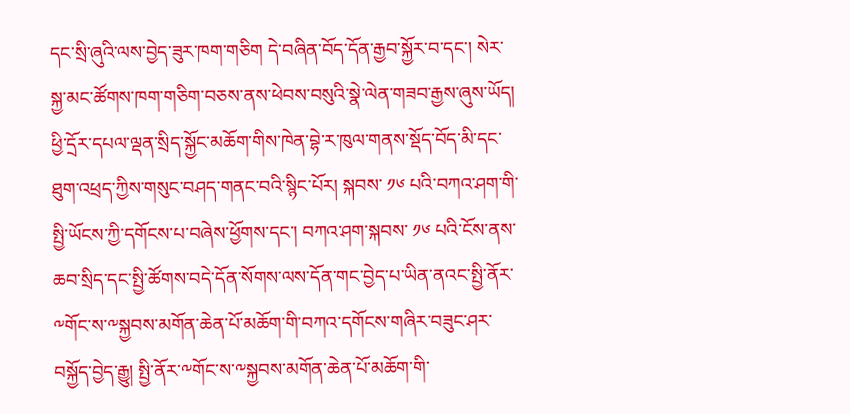དང་སྲི་ཞུའི་ལས་བྱེད་ཟུར་ཁག་གཅིག དེ་བཞིན་བོད་དོན་རྒྱབ་སྐྱོར་བ་དང་། སེར་སྐྱ་མང་ཚོགས་ཁག་གཅིག་བཅས་ནས་ཕེབས་བསུའི་སྣེ་ལེན་གཟབ་རྒྱས་ཞུས་ཡོད།
ཕྱི་དྲོར་དཔལ་ལྡན་སྲིད་སྐྱོང་མཆོག་གིས་ཁེན་བྷེ་ར་ཁུལ་གནས་སྡོད་བོད་མི་དང་ཐུག་འཕྲད་ཀྱིས་གསུང་བཤད་གནང་བའི་སྙིང་པོར། སྐབས་ ༡༦ པའི་བཀའ་ཤག་གི་སྤྱི་ཡོངས་ཀྱི་དགོངས་པ་བཞེས་ཕྱོགས་དང་། བཀའ་ཤག་སྐབས་ ༡༦ པའི་ངོས་ནས་ཆབ་སྲིད་དང་སྤྱི་ཚོགས་བདེ་དོན་སོགས་ལས་དོན་གང་བྱེད་པ་ཡིན་ནའང་སྤྱི་ནོར་༸གོང་ས་༸སྐྱབས་མགོན་ཆེན་པོ་མཆོག་གི་བཀའ་དགོངས་གཞིར་བཟུང་ཤར་བསྐྱོད་བྱེད་རྒྱུ། སྤྱི་ནོར་༸གོང་ས་༸སྐྱབས་མགོན་ཆེན་པོ་མཆོག་གི་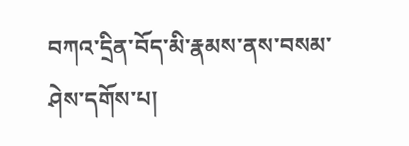བཀའ་དྲིན་བོད་མི་རྣམས་ནས་བསམ་ཤེས་དགོས་པ།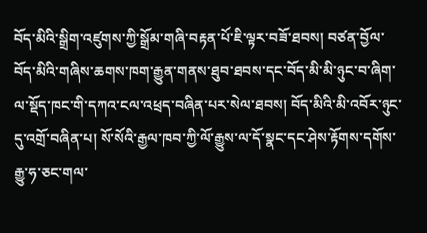བོད་མིའི་སྒྲིག་འཛུགས་ཀྱི་སྒྲོམ་གཞི་བརྟན་པོ་ཇི་ལྟར་བཟོ་ཐབས། བཙན་བྱོལ་བོད་མིའི་གཞིས་ཆགས་ཁག་རྒྱུན་གནས་ཐུབ་ཐབས་དང་བོད་མི་མི་ཉུང་བ་ཞིག་ལ་སྡོད་ཁང་གི་དཀའ་ངལ་འཕྲད་བཞིན་པར་སེལ་ཐབས། བོད་མིའི་མི་འབོར་ཉུང་དུ་འགྲོ་བཞིན་པ། སོ་སོའི་རྒྱལ་ཁབ་ཀྱི་ལོ་རྒྱུས་ལ་དོ་སྣང་དང་ཤེས་རྟོགས་དགོས་རྒྱུ་ཧ་ཅང་གལ་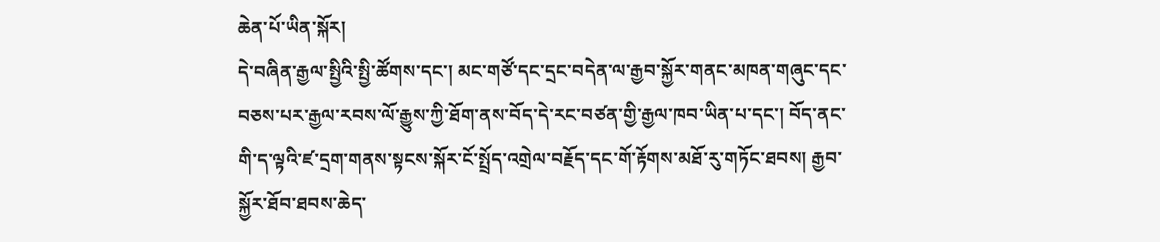ཆེན་པོ་ཡིན་སྐོར།
དེ་བཞིན་རྒྱལ་སྤྱིའི་སྤྱི་ཚོགས་དང་། མང་གཙོ་དང་དྲང་བདེན་ལ་རྒྱབ་སྐྱོར་གནང་མཁན་གཞུང་དང་བཅས་པར་རྒྱལ་རབས་ལོ་རྒྱུས་ཀྱི་ཐོག་ནས་བོད་དེ་རང་བཙན་གྱི་རྒྱལ་ཁབ་ཡིན་པ་དང་། བོད་ནང་གི་ད་ལྟའི་ཛ་དྲག་གནས་སྟངས་སྐོར་ངོ་སྤྲོད་འགྲེལ་བརྗོད་དང་གོ་རྟོགས་མཐོ་རུ་གཏོང་ཐབས། རྒྱབ་སྐྱོར་ཐོབ་ཐབས་ཆེད་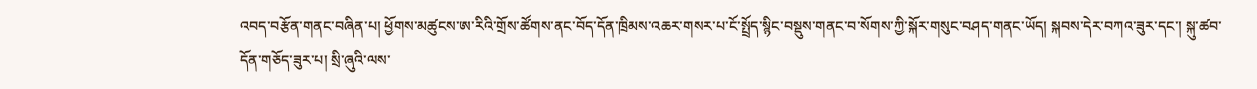འབད་བརྩོན་གནང་བཞིན་པ། ཕྱོགས་མཚུངས་ཨ་རིའི་གྲོས་ཚོགས་ནང་བོད་དོན་ཁྲིམས་འཆར་གསར་པ་ངོ་སྤྲོད་སྙིང་བསྡུས་གནང་བ་སོགས་ཀྱི་སྐོར་གསུང་བཤད་གནང་ཡོད། སྐབས་དེར་བཀའ་ཟུར་དང་། སྐུ་ཚབ་དོན་གཅོད་ཟུར་པ། སྲི་ཞུའི་ལས་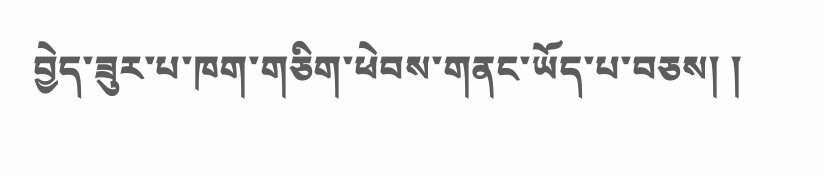བྱེད་ཟུར་པ་ཁག་གཅིག་ཕེབས་གནང་ཡོད་པ་བཅས། །